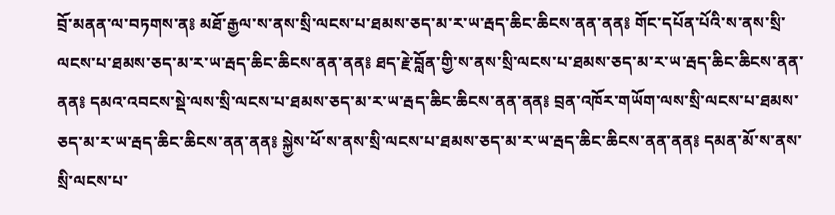བྲོ་མནན་ལ་བཏགས་ན༔ མཐོ་རྒྱལ་ས་ནས་སྲི་ལངས་པ་ཐམས་ཅད་མ་ར་ཡ་རྦད་ཆིང་ཆིངས་ནན་ནན༔ གོང་དཔོན་པོའི་ས་ནས་སྲི་ལངས་པ་ཐམས་ཅད་མ་ར་ཡ་རྦད་ཆིང་ཆིངས་ནན་ནན༔ ཐད་རྗེ་བློན་གྱི་ས་ནས་སྲི་ལངས་པ་ཐམས་ཅད་མ་ར་ཡ་རྦད་ཆིང་ཆིངས་ནན་ནན༔ དམའ་འབངས་སྡེ་ལས་སྲི་ལངས་པ་ཐམས་ཅད་མ་ར་ཡ་རྦད་ཆིང་ཆིངས་ནན་ནན༔ བྲན་འཁོར་གཡོག་ལས་སྲི་ལངས་པ་ཐམས་ཅད་མ་ར་ཡ་རྦད་ཆིང་ཆིངས་ནན་ནན༔ སྐྱེས་ཕོ་ས་ནས་སྲི་ལངས་པ་ཐམས་ཅད་མ་ར་ཡ་རྦད་ཆིང་ཆིངས་ནན་ནན༔ དམན་མོ་ས་ནས་སྲི་ལངས་པ་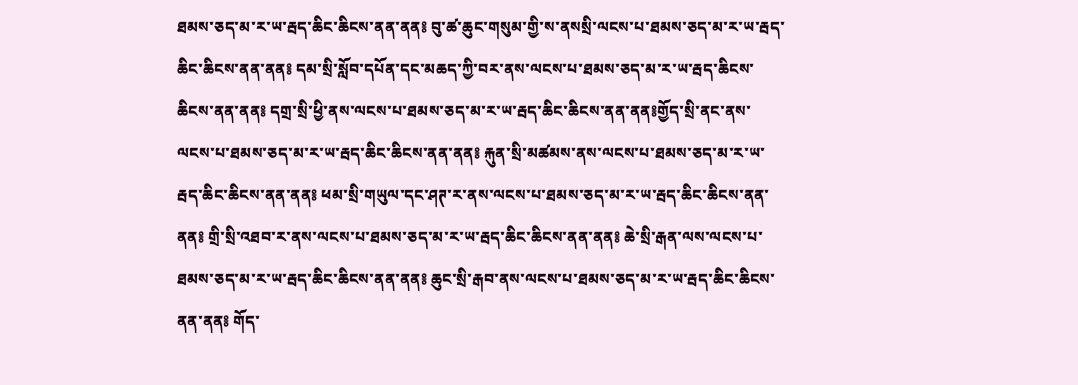ཐམས་ཅད་མ་ར་ཡ་རྦད་ཆིང་ཆིངས་ནན་ནན༔ བུ་ཚ་ཆུང་གསུམ་གྱི་ས་ནསསྲི་ལངས་པ་ཐམས་ཅད་མ་ར་ཡ་རྦད་ཆིང་ཆིངས་ནན་ནན༔ དམ་སྲི་སློབ་དཔོན་དང་མཆད་ཀྱི་བར་ནས་ལངས་པ་ཐམས་ཅད་མ་ར་ཡ་རྦད་ཆིངས་ཆིངས་ནན་ནན༔ དགྲ་སྲི་ཕྱི་ནས་ལངས་པ་ཐམས་ཅད་མ་ར་ཡ་རྦད་ཆིང་ཆིངས་ནན་ནན༔གྱོད་སྲི་ནང་ནས་ལངས་པ་ཐམས་ཅད་མ་ར་ཡ་རྦད་ཆིང་ཆིངས་ནན་ནན༔ རྐུན་སྲི་མཚམས་ནས་ལངས་པ་ཐམས་ཅད་མ་ར་ཡ་རྦད་ཆིང་ཆིངས་ནན་ནན༔ ཕམ་སྲི་གཡུལ་དང་ཤཊ་ར་ནས་ལངས་པ་ཐམས་ཅད་མ་ར་ཡ་རྦད་ཆིང་ཆིངས་ནན་ནན༔ གྲི་སྲི་འཐབ་ར་ནས་ལངས་པ་ཐམས་ཅད་མ་ར་ཡ་རྦད་ཆིང་ཆིངས་ནན་ནན༔ ཆེ་སྲི་རྒན་ལས་ལངས་པ་ཐམས་ཅད་མ་ར་ཡ་རྦད་ཆིང་ཆིངས་ནན་ནན༔ ཆུང་སྲི་རྒབ་ནས་ལངས་པ་ཐམས་ཅད་མ་ར་ཡ་རྦད་ཆིང་ཆིངས་ནན་ནན༔ གོད་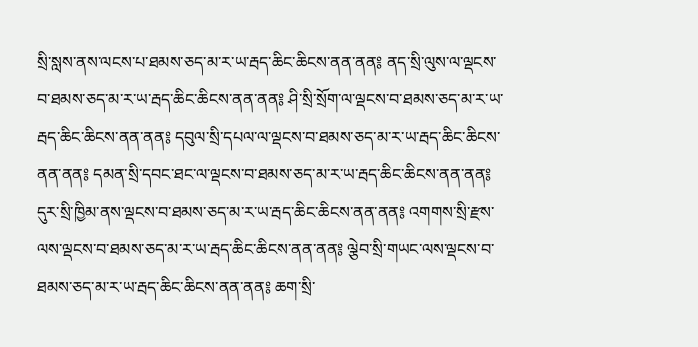སྲི་སླས་ནས་ལངས་པ་ཐམས་ཅད་མ་ར་ཡ་རྦད་ཆིང་ཆིངས་ནན་ནན༔ ནད་སྲི་ལུས་ལ་ལྡངས་བ་ཐམས་ཅད་མ་ར་ཡ་རྦད་ཆིང་ཆིངས་ནན་ནན༔ ཤི་སྲི་སྲོག་ལ་ལྡངས་བ་ཐམས་ཅད་མ་ར་ཡ་རྦད་ཆིང་ཆིངས་ནན་ནན༔ དབུལ་སྲི་དཔལ་ལ་ལྡངས་བ་ཐམས་ཅད་མ་ར་ཡ་རྦད་ཆིང་ཆིངས་ནན་ནན༔ དམན་སྲི་དབང་ཐང་ལ་ལྡངས་བ་ཐམས་ཅད་མ་ར་ཡ་རྦད་ཆིང་ཆིངས་ནན་ནན༔ དུར་སྲི་ཁྱིམ་ནས་ལྡངས་བ་ཐམས་ཅད་མ་ར་ཡ་རྦད་ཆིང་ཆིངས་ནན་ནན༔ འགགས་སྲི་རྫས་ལས་ལྡངས་བ་ཐམས་ཅད་མ་ར་ཡ་རྦད་ཆིང་ཆིངས་ནན་ནན༔ ལྕེབ་སྲི་གཡང་ལས་ལྡངས་བ་ཐམས་ཅད་མ་ར་ཡ་རྦད་ཆིང་ཆིངས་ནན་ནན༔ ཆག་སྲི་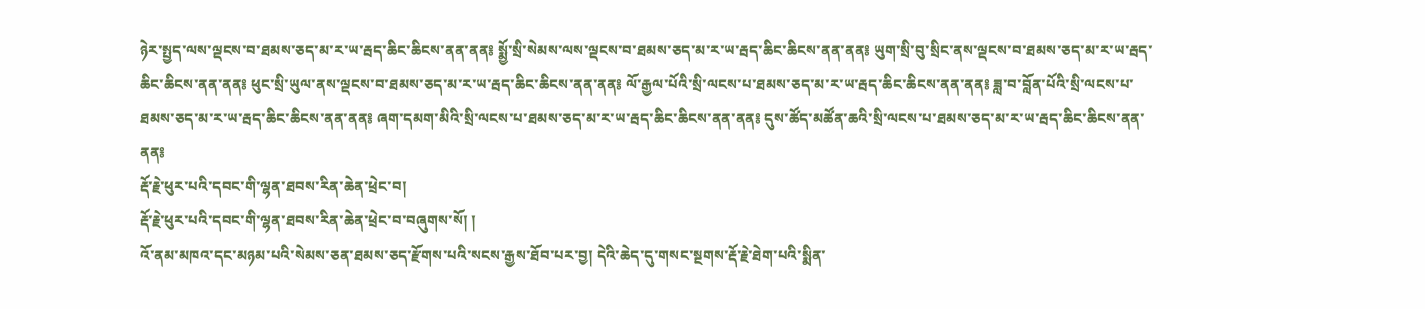ཉེར་སྤྱད་ལས་ལྡངས་བ་ཐམས་ཅད་མ་ར་ཡ་རྦད་ཆིང་ཆིངས་ནན་ནན༔ སྨྱོ་སྲི་སེམས་ལས་ལྡངས་བ་ཐམས་ཅད་མ་ར་ཡ་རྦད་ཆིང་ཆིངས་ནན་ནན༔ ཡུག་སྲི་བུ་སྲིང་ནས་ལྡངས་བ་ཐམས་ཅད་མ་ར་ཡ་རྦད་ཆིང་ཆིངས་ནན་ནན༔ ཕུང་སྲི་ཡུལ་ནས་ལྡངས་བ་ཐམས་ཅད་མ་ར་ཡ་རྦད་ཆིང་ཆིངས་ནན་ནན༔ ལོ་རྒྱལ་པོའི་སྲི་ལངས་པ་ཐམས་ཅད་མ་ར་ཡ་རྦད་ཆིང་ཆིངས་ནན་ནན༔ ཟླ་བ་བློན་པོའི་སྲི་ལངས་པ་ཐམས་ཅད་མ་ར་ཡ་རྦད་ཆིང་ཆིངས་ནན་ནན༔ ཞག་དམག་མིའི་སྲི་ལངས་པ་ཐམས་ཅད་མ་ར་ཡ་རྦད་ཆིང་ཆིངས་ནན་ནན༔ དུས་ཚོད་མཚོན་ཆའི་སྲི་ལངས་པ་ཐམས་ཅད་མ་ར་ཡ་རྦད་ཆིང་ཆིངས་ནན་ནན༔
རྡོ་རྗེ་ཕུར་པའི་དབང་གི་ལྷན་ཐབས་རིན་ཆེན་ཕྲེང་བ།
རྡོ་རྗེ་ཕུར་པའི་དབང་གི་ལྷན་ཐབས་རིན་ཆེན་ཕྲེང་བ་བཞུགས་སོ། །
འོ་ནམ་མཁའ་དང་མཉམ་པའི་སེམས་ཅན་ཐམས་ཅད་རྫོགས་པའི་སངས་རྒྱས་ཐོབ་པར་བྱ། དེའི་ཆེད་དུ་གསང་སྔགས་རྡོ་རྗེ་ཐེག་པའི་སྨིན་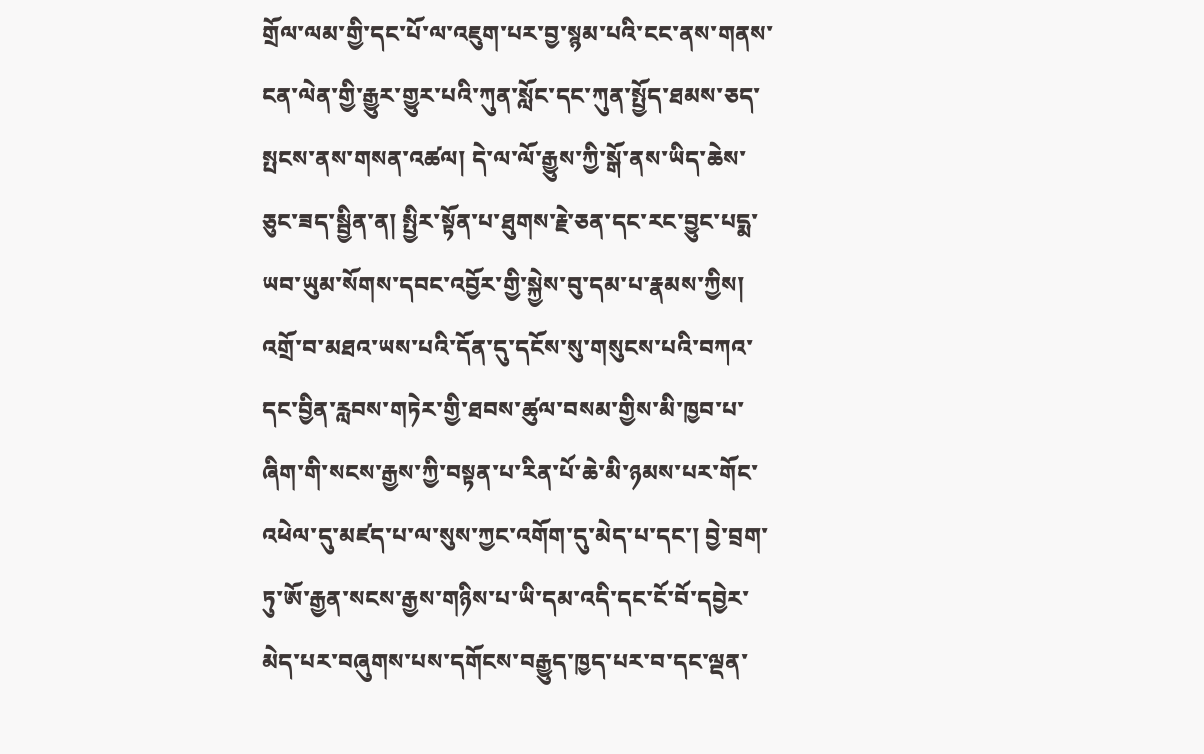གྲོལ་ལམ་གྱི་དང་པོ་ལ་འཇུག་པར་བྱ་སྙམ་པའི་ངང་ནས་གནས་ངན་ལེན་གྱི་རྒྱུར་གྱུར་པའི་ཀུན་སློང་དང་ཀུན་སྤྱོད་ཐམས་ཅད་སྤངས་ནས་གསན་འཚལ། དེ་ལ་ལོ་རྒྱུས་ཀྱི་སྒོ་ནས་ཡིད་ཆེས་ཅུང་ཟད་སྦྱིན་ན། སྤྱིར་སྟོན་པ་ཐུགས་རྗེ་ཅན་དང་རང་བྱུང་པདྨ་ཡབ་ཡུམ་སོགས་དབང་འབྱོར་གྱི་སྐྱེས་བུ་དམ་པ་རྣམས་ཀྱིས། འགྲོ་བ་མཐའ་ཡས་པའི་དོན་དུ་དངོས་སུ་གསུངས་པའི་བཀའ་དང་བྱིན་རླབས་གཏེར་གྱི་ཐབས་ཚུལ་བསམ་གྱིས་མི་ཁྱབ་པ་ཞིག་གི་སངས་རྒྱས་ཀྱི་བསྟན་པ་རིན་པོ་ཆེ་མི་ཉམས་པར་གོང་འཕེལ་དུ་མཛད་པ་ལ་སུས་ཀྱང་འགོག་དུ་མེད་པ་དང་། བྱེ་བྲག་ཏུ་ཨོ་རྒྱན་སངས་རྒྱས་གཉིས་པ་ཡི་དམ་འདི་དང་ངོ་བོ་དབྱེར་མེད་པར་བཞུགས་པས་དགོངས་བརྒྱུད་ཁྱད་པར་བ་དང་ལྡན་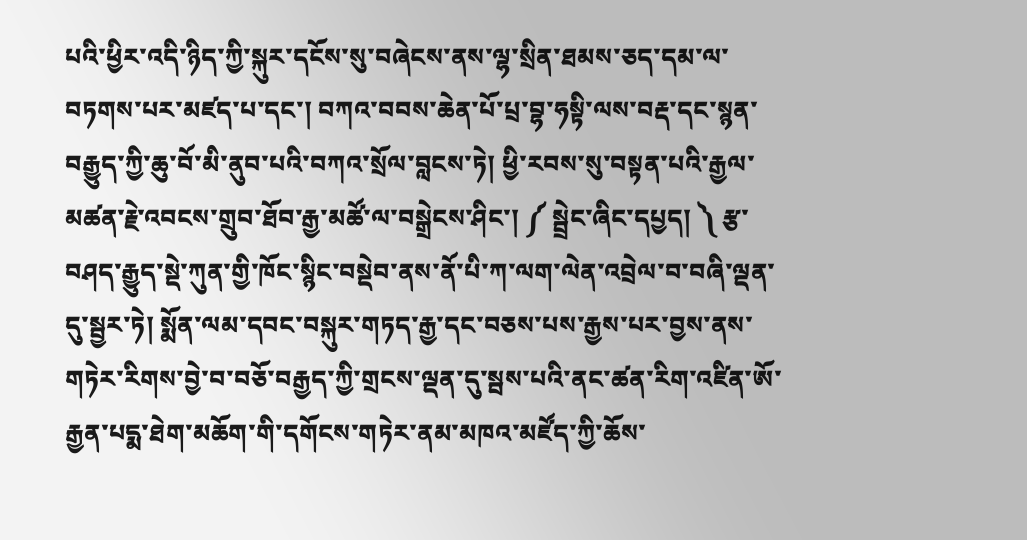པའི་ཕྱིར་འདི་ཉིད་ཀྱི་སྐུར་དངོས་སུ་བཞེངས་ནས་ལྷ་སྲིན་ཐམས་ཅད་དམ་ལ་བཏགས་པར་མཛད་པ་དང་། བཀའ་བབས་ཆེན་པོ་པྲ་བྷ་ཧསྟི་ལས་བརྡ་དང་སྙན་བརྒྱུད་ཀྱི་ཆུ་བོ་མི་ནུབ་པའི་བཀའ་སྲོལ་བླངས་ཏེ། ཕྱི་རབས་སུ་བསྟན་པའི་རྒྱལ་མཚན་རྗེ་འབངས་གྲུབ་ཐོབ་རྒྱ་མཚོ་ལ་བསྒྲེངས་ཤིང་། ༼ སྦྲེང་ཞིང་དཔྱད། ༽ རྩ་བཤད་རྒྱུད་སྡེ་ཀུན་གྱི་ཁོང་སྙིང་བསྡེབ་ནས་ནོ་པི་ཀ་ལག་ལེན་འབྲེལ་བ་བཞི་ལྡན་དུ་སྦྱར་ཏེ། སྨོན་ལམ་དབང་བསྐུར་གཏད་རྒྱ་དང་བཅས་པས་རྒྱས་པར་བྱས་ནས་གཏེར་རིགས་བྱེ་བ་བཅོ་བརྒྱད་ཀྱི་གྲངས་ལྡན་དུ་སྦས་པའི་ནང་ཚན་རིག་འཛིན་ཨོ་རྒྱན་པདྨ་ཐེག་མཆོག་གི་དགོངས་གཏེར་ནམ་མཁའ་མཛོད་ཀྱི་ཆོས་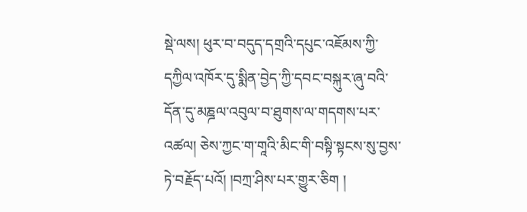སྡེ་ལས། ཕུར་བ་བདུད་དགྲའི་དཔུང་འཇོམས་ཀྱི་དཀྱིལ་འཁོར་དུ་སྨིན་བྱེད་ཀྱི་དབང་བསྐུར་ཞུ་བའི་དོན་དུ་མཎྜལ་འབུལ་བ་ཐུགས་ལ་གདགས་པར་འཚལ། ཅེས་ཀྱང་ག་གཱའི་མིང་གི་བསྟི་སྟངས་སུ་བྱས་ཏེ་བརྗོད་པའོ། །བཀྲ་ཤིས་པར་གྱུར་ཅིག །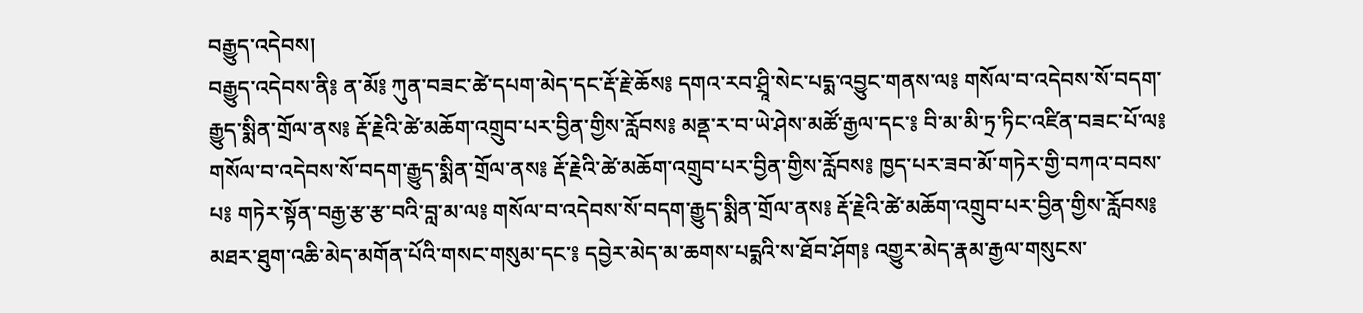བརྒྱུད་འདེབས།
བརྒྱུད་འདེབས་ནི༔ ན་མོ༔ ཀུན་བཟང་ཚེ་དཔག་མེད་དང་རྡོ་རྗེ་ཆོས༔ དགའ་རབ་ཤྲཱི་སེང་པདྨ་འབྱུང་གནས་ལ༔ གསོལ་བ་འདེབས་སོ་བདག་རྒྱུད་སྨིན་གྲོལ་ནས༔ རྡོ་རྗེའི་ཚེ་མཆོག་འགྲུབ་པར་བྱིན་གྱིས་རློབས༔ མནྡ་ར་བ་ཡེ་ཤེས་མཚོ་རྒྱལ་དང་༔ བི་མ་མི་ཏྲ་ཏིང་འཛིན་བཟང་པོ་ལ༔ གསོལ་བ་འདེབས་སོ་བདག་རྒྱུད་སྨིན་གྲོལ་ནས༔ རྡོ་རྗེའི་ཚེ་མཆོག་འགྲུབ་པར་བྱིན་གྱིས་རློབས༔ ཁྱད་པར་ཟབ་མོ་གཏེར་གྱི་བཀའ་བབས་པ༔ གཏེར་སྟོན་བརྒྱ་རྩ་རྩ་བའི་བླ་མ་ལ༔ གསོལ་བ་འདེབས་སོ་བདག་རྒྱུད་སྨིན་གྲོལ་ནས༔ རྡོ་རྗེའི་ཚེ་མཆོག་འགྲུབ་པར་བྱིན་གྱིས་རློབས༔ མཐར་ཐུག་འཆི་མེད་མགོན་པོའི་གསང་གསུམ་དང་༔ དབྱེར་མེད་མ་ཆགས་པདྨའི་ས་ཐོབ་ཤོག༔ འགྱུར་མེད་རྣམ་རྒྱལ་གསུངས་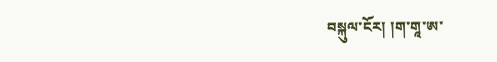བསྐུལ་ངོར། །ག་གཱ་ཨ་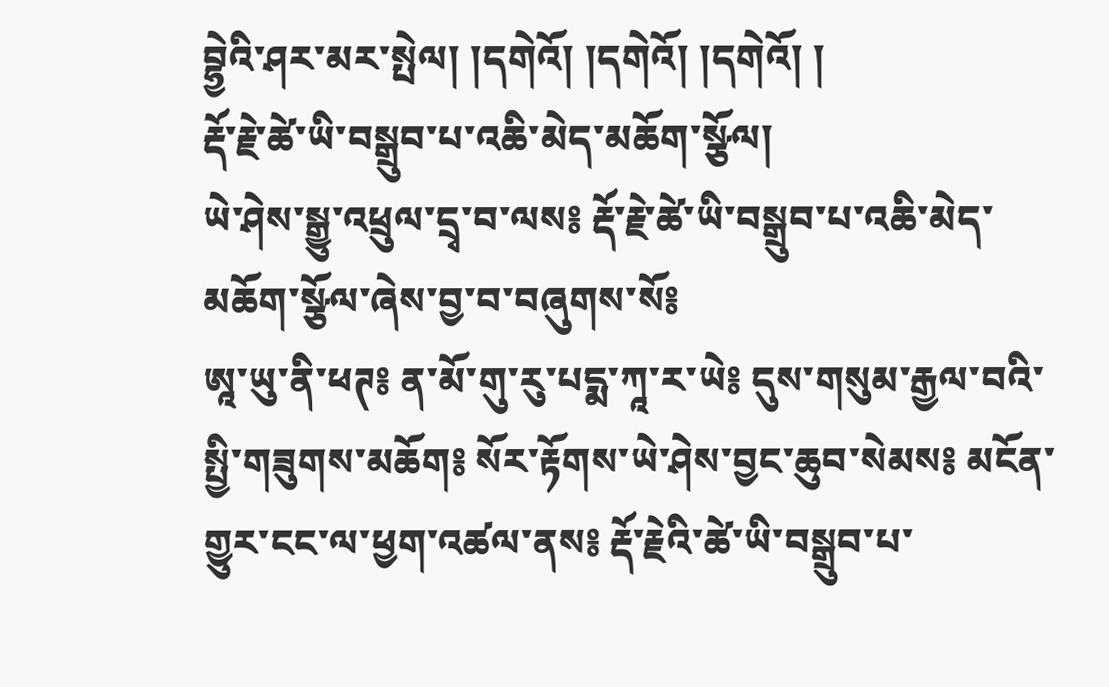བྷྱེའི་ཤར་མར་སྤེལ། །དགེའོ། །དགེའོ། །དགེའོ། །
རྡོ་རྗེ་ཚེ་ཡི་བསྒྲུབ་པ་འཆི་མེད་མཆོག་སྩོལ།
ཡེ་ཤེས་སྒྱུ་འཕྲུལ་དྲྭ་བ་ལས༔ རྡོ་རྗེ་ཚེ་ཡི་བསྒྲུབ་པ་འཆི་མེད་མཆོག་སྩོལ་ཞེས་བྱ་བ་བཞུགས་སོ༔
ཨཱ་ཡུ་ནི་ཕཊ༔ ན་མོ་གུ་རུ་པདྨ་ཀཱ་ར་ཡེ༔ དུས་གསུམ་རྒྱལ་བའི་སྤྱི་གཟུགས་མཆོག༔ སོར་རྟོགས་ཡེ་ཤེས་བྱང་ཆུབ་སེམས༔ མངོན་གྱུར་ངང་ལ་ཕྱག་འཚལ་ནས༔ རྡོ་རྗེའི་ཚེ་ཡི་བསྒྲུབ་པ་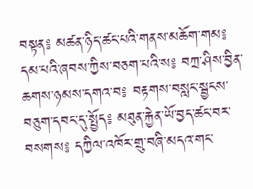བསྟན༔ མཚན་ཉིད་ཚང་པའི་གནས་མཆོག་གམ༔ དམ་པའི་ཞབས་ཀྱིས་བཅག་པའི་ས༔ བཀྲ་ཤིས་བྱིན་ཆགས་ཉམས་དགའ་བ༔ བརྟགས་བསླང་སྦྱངས་བཅུག་དབང་དུ་སྤྱོད༔ མཐུན་རྐྱེན་ཡོ་བྱད་ཚང་བར་བསགས༔ དཀྱིལ་འཁོར་གྲུ་བཞི་མདའ་གང་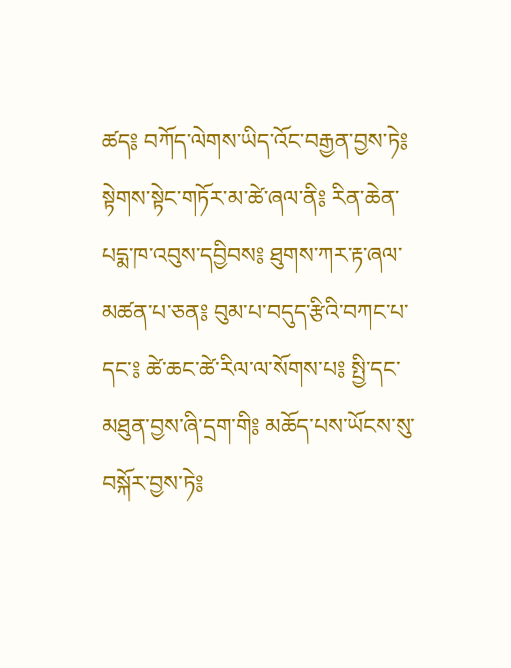ཚད༔ བཀོད་ལེགས་ཡིད་འོང་བརྒྱན་བྱས་ཏེ༔ སྟེགས་སྟེང་གཏོར་མ་ཚེ་ཞལ་ནི༔ རིན་ཆེན་པདྨ་ཁ་འབུས་དབྱིབས༔ ཐུགས་ཀར་རྟ་ཞལ་མཚན་པ་ཅན༔ བུམ་པ་བདུད་རྩིའི་བཀང་པ་དང་༔ ཚེ་ཆང་ཚེ་རིལ་ལ་སོགས་པ༔ སྤྱི་དང་མཐུན་བྱས་ཞི་དྲག་གི༔ མཆོད་པས་ཡོངས་སུ་བསྐོར་བྱས་ཏེ༔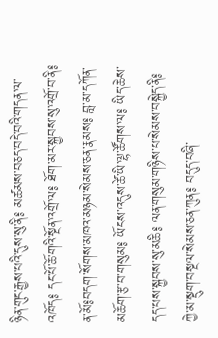ཉིན་གུང་རྒྱས་པའི་དུས་སུ་ནི༔ མཚམས་བཅད་བདེ་བའི་གདན་ལ་འཁོད༔ དང་པོ་ཆོ་གའི་སྔོན་འགྲོ་ལ༔ ཐོག་མར་སྐྱབས་སུ་འགྲོ་བ་ནི༔ ན་མོ༔བདག་སོགས་མཁའ་མཉམ་སེམས་ཅན་རྣམས༔ བླ་མ་དཀོན་མཆོག་རྩ་བ་གསུམ༔ ཡོངས་འདུས་ཚེ་ཡི་ལྷ་ཚོགས་ལ༔ ཡིད་ཆེས་དད་པས་སྐྱབས་སུ་མཆི༔ ལན་གསུམ་གཉིས་པ་སེམས་བསྐྱེད་ནི༔ ཀྱེ་མ་སྡུག་བསྔལ་སེམས་ཅན་ཀུན༔ བདུད་བཞི་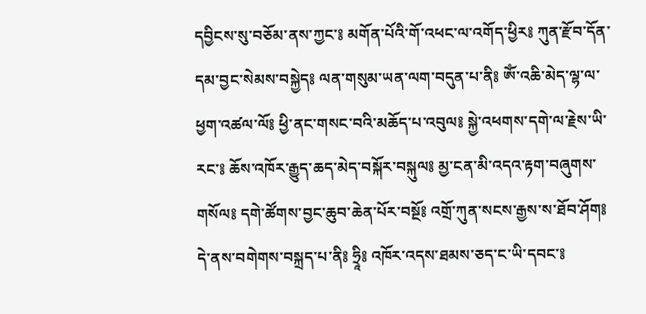དབྱིངས་སུ་བཅོམ་ནས་ཀྱང་༔ མགོན་པོའི་གོ་འཕང་ལ་འགོད་ཕྱིར༔ ཀུན་རྫོབ་དོན་དམ་བྱང་སེམས་བསྐྱེད༔ ལན་གསུམ་ཡན་ལག་བདུན་པ་ནི༔ ཨོཾ་འཆི་མེད་ལྷ་ལ་ཕྱག་འཚལ་ལོ༔ ཕྱི་ནང་གསང་བའི་མཆོད་པ་འབུལ༔ སྐྱེ་འཕགས་དགེ་ལ་རྗེས་ཡི་རང་༔ ཆོས་འཁོར་རྒྱུད་ཆད་མེད་བསྐོར་བསྐུལ༔ མྱ་ངན་མི་འདའ་རྟག་བཞུགས་གསོལ༔ དགེ་ཚོགས་བྱང་ཆུབ་ཆེན་པོར་བསྔོ༔ འགྲོ་ཀུན་སངས་རྒྱས་ས་ཐོབ་ཤོག༔ དེ་ནས་བགེགས་བསྐྲད་པ་ནི༔ ཧྲཱི༔ འཁོར་འདས་ཐམས་ཅད་ང་ཡི་དབང་༔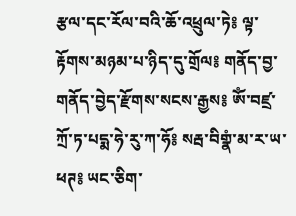རྩལ་དང་རོལ་བའི་ཆོ་འཕྲུལ་ཏེ༔ ལྟ་རྟོགས་མཉམ་པ་ཉིད་དུ་གྲོལ༔ གནོད་བྱ་གནོད་བྱེད་རྫོགས་སངས་རྒྱས༔ ཨོཾ་བཛྲ་ཀྲོ་ཏ་པདྨ་ཧེ་རུ་ཀ་ཧོ༔ སརྦ་བིགྣཾ་མ་ར་ཡ་ཕཊ༔ ཡང་ཅིག་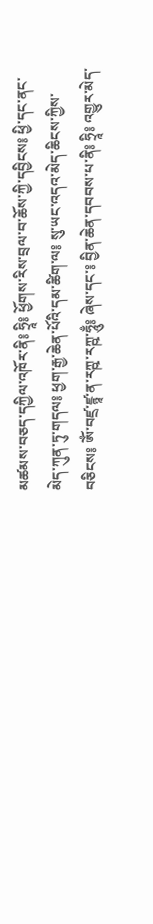མཚམས་བཅད་དཀྱིལ་འཁོར་ནི༔ ཧྲཱི༔ ཕྱོགས་རིས་བྲལ་བ་ཆོས་ཀྱི་དབྱིངས༔ ཕྱི་དང་ནང་མེད་ཀུན་ཏུ་གདལ༔ ཕྱག་རྒྱ་ཆེན་པོའི་དམ་ཚིག་ལ༔ སུ་ཡང་འདའ་མེད་ཆིངས་ཀྱིས་བཅིངས༔ ཨོཾ་བཛྲ་ཛྙཱ་ན་རཀྵ་རཀྵ་ཧཱུྃ༔ ཞེས་དང་༔ བྱིན་ཆེན་དབབས་པ་ནི༔ ཧྲཱི༔ འགྱུར་མེད་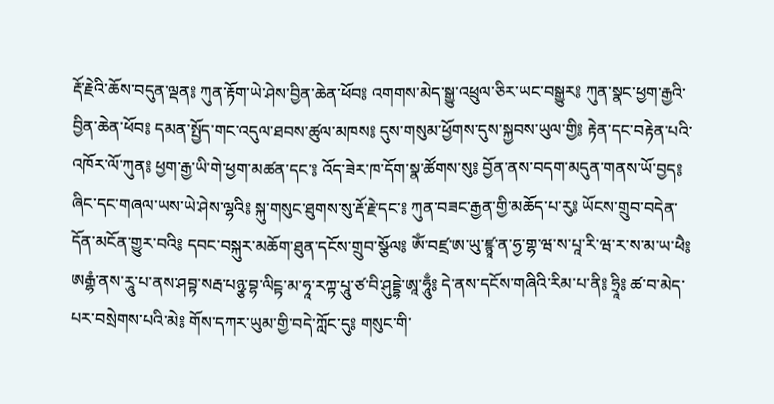རྡོ་རྗེའི་ཆོས་བདུན་ལྡན༔ ཀུན་རྟོག་ཡེ་ཤེས་བྱིན་ཆེན་ཕོབ༔ འགགས་མེད་སྒྱུ་འཕྲུལ་ཅིར་ཡང་བསྒྱུར༔ ཀུན་སྣང་ཕྱག་རྒྱའི་བྱིན་ཆེན་ཕོབ༔ དམན་སྤྱོད་གང་འདུལ་ཐབས་ཚུལ་མཁས༔ དུས་གསུམ་ཕྱོགས་དུས་སྐྱབས་ཡུལ་གྱི༔ རྟེན་དང་བརྟེན་པའི་འཁོར་ལོ་ཀུན༔ ཕྱག་རྒྱ་ཡི་གེ་ཕྱག་མཚན་དང་༔ འོད་ཟེར་ཁ་དོག་སྣ་ཚོགས་སུ༔ བྱོན་ནས་བདག་མདུན་གནས་ཡོ་བྱད༔ ཞིང་དང་གཞལ་ཡས་ཡེ་ཤེས་ལྷའི༔ སྐུ་གསུང་ཐུགས་སུ་རྡོ་རྗེ་དང་༔ ཀུན་བཟང་རྒྱན་གྱི་མཆོད་པ་རུ༔ ཡོངས་གྲུབ་བདེན་དོན་མངོན་གྱུར་བའི༔ དབང་བསྐུར་མཆོག་ཐུན་དངོས་གྲུབ་སྩོལ༔ ཨོཾ་བཛྲ་ཨ་ཡུ་ཛྙཱ་ན་ཧྱ་གྷ་ཝ་ས་པཱ་རི་ཝ་ར་ས་མ་ཡ་ཕཻ༔ ཨརྒྷཾ་ནས་རཱུ་པ་ནས་ཤབྟ་སརྦ་པཉྩ་བྷ་ལིངྟ་མ་ཧཱ་རཀྟ་པཱུ་ཙ་བི་ཤུདྡྷེ་ཨཱ་ཧཱུྃ༔ དེ་ནས་དངོས་གཞིའི་རིམ་པ་ནི༔ ཧྲཱི༔ ཚ་བ་མེད་པར་བསྲེགས་པའི་མེ༔ གོས་དཀར་ཡུམ་གྱི་བདེ་ཀློང་དུ༔ གསུང་གི་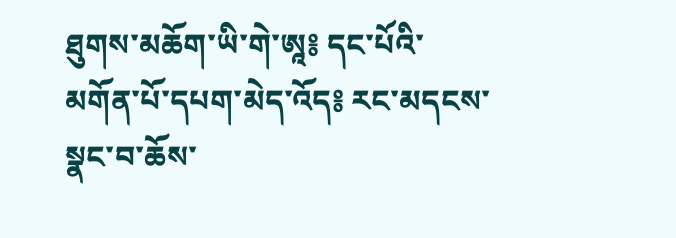ཐུགས་མཆོག་ཡི་གེ་ཨཱ༔ དང་པོའི་མགོན་པོ་དཔག་མེད་འོད༔ རང་མདངས་སྣང་བ་ཆོས་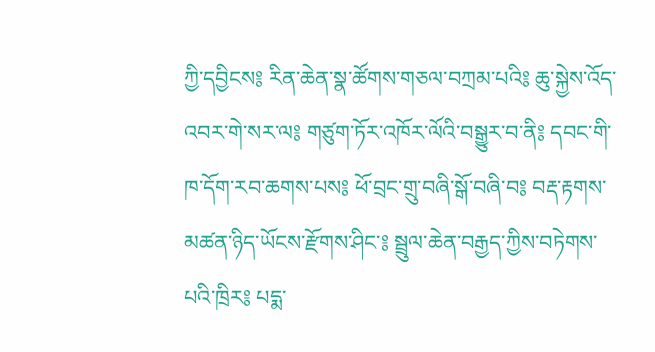ཀྱི་དབྱིངས༔ རིན་ཆེན་སྣ་ཚོགས་གཅལ་བཀྲམ་པའི༔ ཆུ་སྐྱེས་འོད་འབར་གེ་སར་ལ༔ གཙུག་ཏོར་འཁོར་ལོའི་བསྒྱུར་བ་ནི༔ དབང་གི་ཁ་དོག་རབ་ཆགས་པས༔ ཕོ་བྲང་གྲུ་བཞི་སྒོ་བཞི་བ༔ བརྡ་རྟགས་མཚན་ཉིད་ཡོངས་རྫོགས་ཤིང་༔ སྦྲུལ་ཆེན་བརྒྱད་ཀྱིས་བཏེགས་པའི་ཁྲིར༔ པདྨ་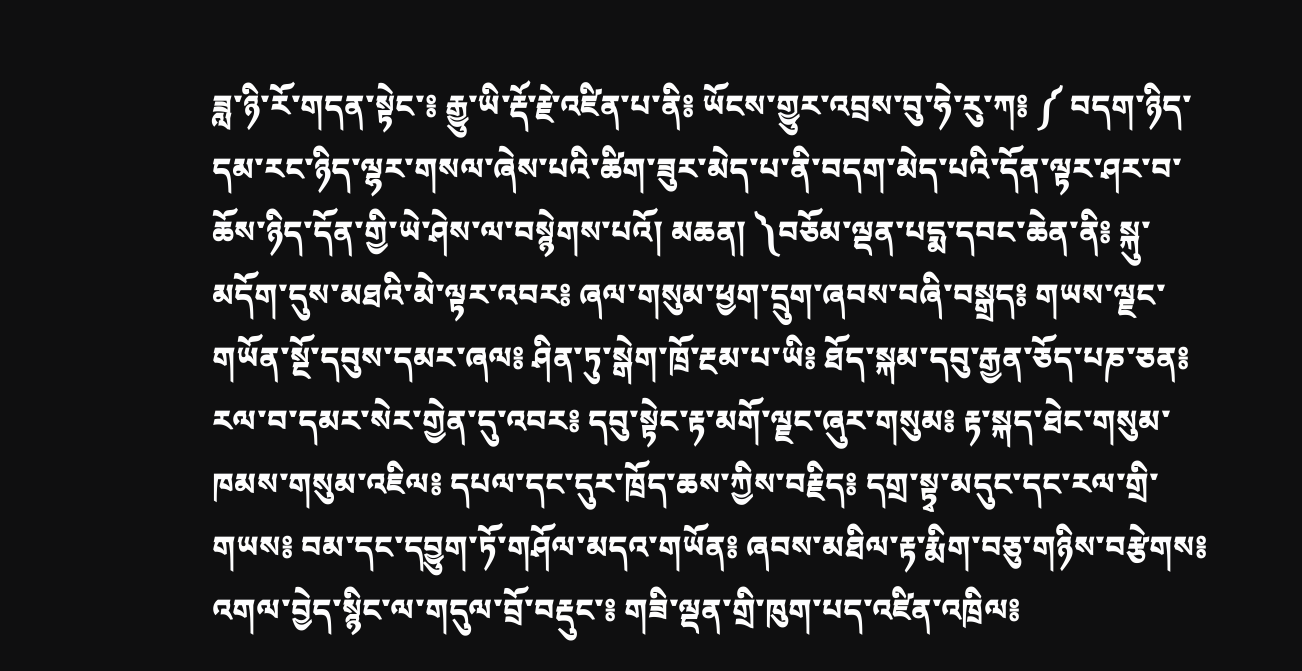ཟླ་ཉི་རོ་གདན་སྟེང་༔ རྒྱུ་ཡི་རྡོ་རྗེ་འཛིན་པ་ནི༔ ཡོངས་གྱུར་འབྲས་བུ་ཧེ་རུ་ཀ༔ ༼ བདག་ཉིད་དམ་རང་ཉིད་ལྷར་གསལ་ཞེས་པའི་ཚིག་ཟུར་མེད་པ་ནི་བདག་མེད་པའི་དོན་ལྟར་ཤར་བ་ཆོས་ཉིད་དོན་གྱི་ཡེ་ཤེས་ལ་བསྙེགས་པའོ། མཆན། ༽བཅོམ་ལྡན་པདྨ་དབང་ཆེན་ནི༔ སྐུ་མདོག་དུས་མཐའི་མེ་ལྟར་འབར༔ ཞལ་གསུམ་ཕྱག་དྲུག་ཞབས་བཞི་བསྒྲད༔ གཡས་ལྗང་གཡོན་སྔོ་དབུས་དམར་ཞལ༔ ཤིན་ཏུ་སྒེག་ཁྲོ་རྔམ་པ་ཡི༔ ཐོད་སྐམ་དབུ་རྒྱན་ཅོད་པཎ་ཅན༔ རལ་བ་དམར་སེར་གྱེན་དུ་འབར༔ དབུ་སྟེང་རྟ་མགོ་ལྗང་ཞུར་གསུམ༔ རྟ་སྐད་ཐེང་གསུམ་ཁམས་གསུམ་འཇིལ༔ དཔལ་དང་དུར་ཁྲོད་ཆས་ཀྱིས་བརྗིད༔ དགྲ་སྟྭ་མདུང་དང་རལ་གྲི་གཡས༔ བམ་དང་དབྱུག་ཏོ་གཤོལ་མདའ་གཡོན༔ ཞབས་མཐིལ་རྟ་རྨིག་བཅུ་གཉིས་བརྩེགས༔ འགལ་བྱེད་སྙིང་ལ་གདུལ་བྲོ་བརྡུང་༔ གཟི་ལྡན་གྲི་ཁུག་པད་འཛིན་འཁྲིལ༔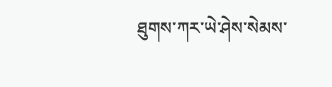ཐུགས་ཀར་ཡེ་ཤེས་སེམས་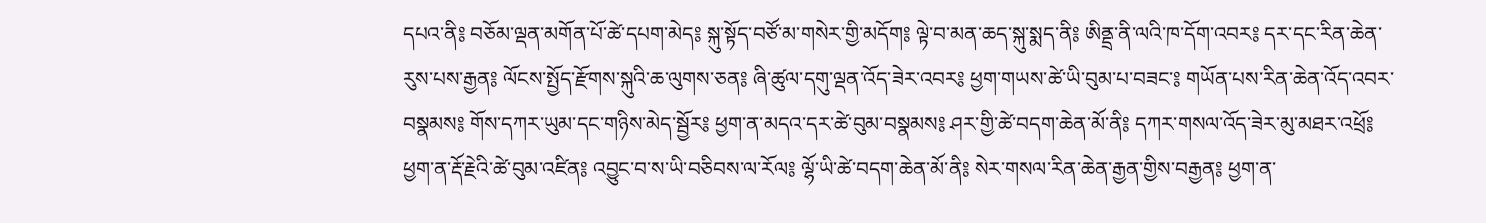དཔའ་ནི༔ བཅོམ་ལྡན་མགོན་པོ་ཚེ་དཔག་མེད༔ སྐུ་སྟོད་བཙོ་མ་གསེར་གྱི་མདོག༔ ལྟེ་བ་མན་ཆད་སྐུ་སྨད་ནི༔ ཨིནྡྲ་ནི་ལའི་ཁ་དོག་འབར༔ དར་དང་རིན་ཆེན་རུས་པས་རྒྱན༔ ལོངས་སྤྱོད་རྫོགས་སྐུའི་ཆ་ལུགས་ཅན༔ ཞི་ཚུལ་དགུ་ལྡན་འོད་ཟེར་འབར༔ ཕྱག་གཡས་ཚེ་ཡི་བུམ་པ་བཟང་༔ གཡོན་པས་རིན་ཆེན་འོད་འབར་བསྣམས༔ གོས་དཀར་ཡུམ་དང་གཉིས་མེད་སྦྱོར༔ ཕྱག་ན་མདའ་དར་ཚེ་བུམ་བསྣམས༔ ཤར་གྱི་ཚེ་བདག་ཆེན་མོ་ནི༔ དཀར་གསལ་འོད་ཟེར་མུ་མཐར་འཕྲོ༔ ཕྱག་ན་རྡོ་རྗེའི་ཚེ་བུམ་འཛིན༔ འབྱུང་བ་ས་ཡི་བཅིབས་ལ་རོལ༔ ལྷོ་ཡི་ཚེ་བདག་ཆེན་མོ་ནི༔ སེར་གསལ་རིན་ཆེན་རྒྱན་གྱིས་བརྒྱན༔ ཕྱག་ན་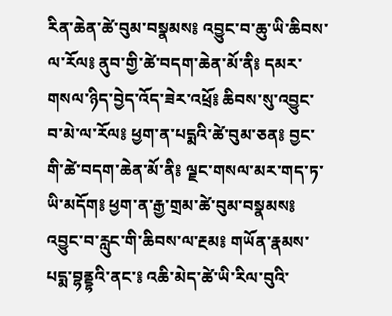རིན་ཆེན་ཚེ་བུམ་བསྣམས༔ འབྱུང་བ་ཆུ་ཡི་ཆིབས་ལ་རོལ༔ ནུབ་གྱི་ཚེ་བདག་ཆེན་མོ་ནི༔ དམར་གསལ་ཉིད་བྱེད་འོད་ཟེར་འཕྲོ༔ ཆིབས་སུ་འབྱུང་བ་མེ་ལ་རོལ༔ ཕྱག་ན་པདྨའི་ཚེ་བུམ་ཅན༔ བྱང་གི་ཚེ་བདག་ཆེན་མོ་ནི༔ ལྗང་གསལ་མར་གད་ཏ་ཡི་མདོག༔ ཕྱག་ན་རྒྱ་གྲམ་ཚེ་བུམ་བསྣམས༔ འབྱུང་བ་རླུང་གི་ཆིབས་ལ་རྔམ༔ གཡོན་རྣམས་པདྨ་བྷནྡྷའི་ནང་༔ འཆི་མེད་ཚེ་ཡི་རིལ་བུའི་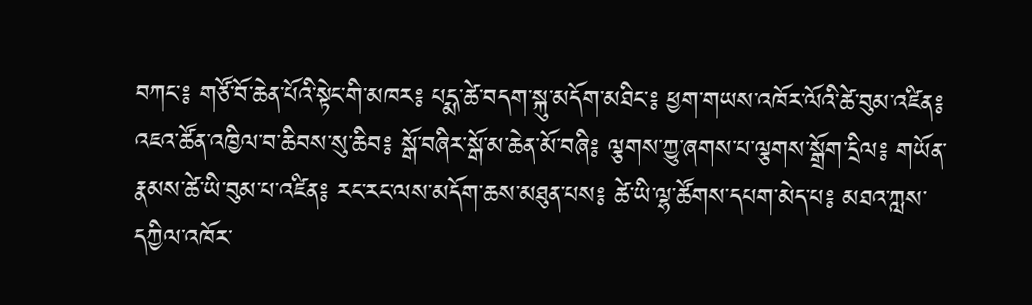བཀང་༔ གཙོ་བོ་ཆེན་པོའི་སྟེང་གི་མཁར༔ པདྨ་ཚེ་བདག་སྐུ་མདོག་མཐིང་༔ ཕྱག་གཡས་འཁོར་ལོའི་ཚེ་བུམ་འཛིན༔ འཇའ་ཚོན་འཁྱིལ་བ་ཆིབས་སུ་ཆིབ༔ སྒོ་བཞིར་སྒོ་མ་ཆེན་མོ་བཞི༔ ལྕགས་ཀྱུ་ཞགས་པ་ལྕགས་སྒྲོག་དྲིལ༔ གཡོན་རྣམས་ཚེ་ཡི་བུམ་པ་འཛིན༔ རང་རང་ལས་མདོག་ཆས་མཐུན་པས༔ ཚེ་ཡི་ལྷ་ཚོགས་དཔག་མེད་པ༔ མཐའ་ཀླས་དཀྱིལ་འཁོར་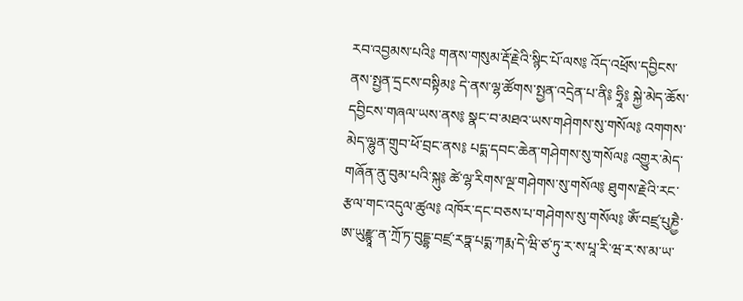རབ་འབྱམས་པའི༔ གནས་གསུམ་རྡོ་རྗེའི་སྙིང་པོ་ལས༔ འོད་འཕྲོས་དབྱིངས་ནས་སྤྱན་དྲངས་བསྟིམ༔ དེ་ནས་ལྷ་ཚོགས་སྤྱན་འདྲེན་པ་ནི༔ ཧྲཱི༔ སྐྱེ་མེད་ཆོས་དབྱིངས་གཞལ་ཡས་ནས༔ སྣང་བ་མཐའ་ཡས་གཤེགས་སུ་གསོལ༔ འགགས་མེད་ལྷུན་གྲུབ་ཕོ་བྲང་ནས༔ པདྨ་དབང་ཆེན་གཤེགས་སུ་གསོལ༔ འགྱུར་མེད་གཞོན་ནུ་བུམ་པའི་སྐུ༔ ཚེ་ལྷ་རིགས་ལྔ་གཤེགས་སུ་གསོལ༔ ཐུགས་རྗེའི་རང་རྩལ་གང་འདུལ་ཚུལ༔ འཁོར་དང་བཅས་པ་གཤེགས་སུ་གསོལ༔ ཨོཾ་བཛྲ་པུཎྱཻ་ཨ་ཡུརྫྙཱ་ན་ཀྲོ་ཏ་བུདྡྷ་བཛྲ་རཏྣ་པདྨ་ཀརྨ་དེ་ཝི་ཙ་ཏུ་ར་ས་པཱ་རི་ཝ་ར་ས་མ་ཡ་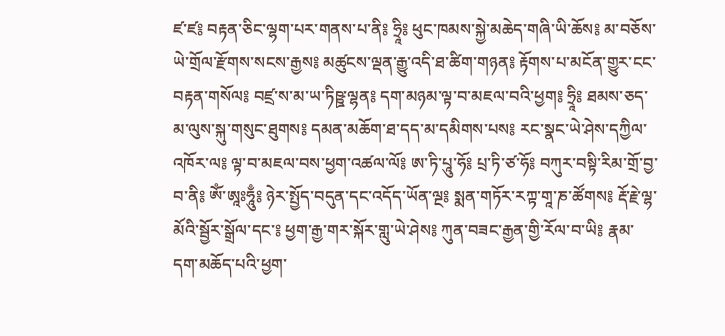ཛ་ཛ༔ བརྟན་ཅིང་ལྷག་པར་གནས་པ་ནི༔ ཧྲཱི༔ ཕུང་ཁམས་སྐྱེ་མཆེད་གཞི་ཡི་ཆོས༔ མ་བཅོས་ཡེ་གྲོལ་རྫོགས་སངས་རྒྱས༔ མཚུངས་ལྡན་རྒྱུ་འདི་ཐ་ཚིག་གཉན༔ རྟོགས་པ་མངོན་གྱུར་ངང་བརྟན་གསོལ༔ བཛྲ་ས་མ་ཡ་ཏིཥྛ་ལྷན༔ དག་མཉམ་ལྟ་བ་མཇལ་བའི་ཕྱག༔ ཧྲཱི༔ ཐམས་ཅད་མ་ལུས་སྐུ་གསུང་ཐུགས༔ དམན་མཆོག་ཐ་དད་མ་དམིགས་པས༔ རང་སྣང་ཡེ་ཤེས་དཀྱིལ་འཁོར་ལ༔ ལྟ་བ་མཇལ་བས་ཕྱག་འཚལ་ལོ༔ ཨ་ཏི་པཱུ་ཧོ༔ པྲ་ཏི་ཙ་ཧོ༔ བཀུར་བསྟི་རིམ་གྲོ་བྱ་བ་ནི༔ ཨོཾ་ཨཱཿཧཱུྃ༔ ཉེར་སྤྱོད་བདུན་དང་འདོད་ཡོན་ལྔ༔ སྨན་གཏོར་རཀྟ་གཱ་ཎ་ཚོགས༔ རྡོ་རྗེ་ལྷ་མོའི་སྦྱོར་སྒྲོལ་དང་༔ ཕྱག་རྒྱ་གར་སྐོར་གླུ་ཡེ་ཤེས༔ ཀུན་བཟང་རྒྱན་གྱི་རོལ་བ་ཡི༔ རྣམ་དག་མཆོད་པའི་ཕྱག་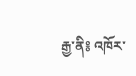རྒྱ་ནི༔ འཁོར་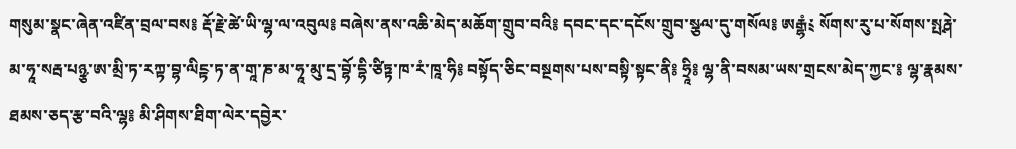གསུམ་སྣང་ཞེན་འཛིན་བྲལ་བས༔ རྡོ་རྗེ་ཚེ་ཡི་ལྷ་ལ་འབུལ༔ བཞེས་ནས་འཆི་མེད་མཆོག་གྲུབ་བའི༔ དབང་དང་དངོས་གྲུབ་སྩལ་དུ་གསོལ༔ ཨརྒྷཾ༴ སོགས་རུ་པ་སོགས་སྤརྴེ་མ་ཧཱ་སརྦ་པཉྩ་ཨ་མྲི་ཏ་རཀྟ་བྷ་ལིངྟ་ཏ་ན་གཱ་ཎ་མ་ཧཱ་མུ་དྲ་བྷོ་དྷི་ཙིཏྟ་ཁ་རཾ་ཁཱ་ཧི༔ བསྟོད་ཅིང་བསྔགས་པས་བསྟི་སྟང་ནི༔ ཧྲཱི༔ ལྷ་ནི་བསམ་ཡས་གྲངས་མེད་ཀྱང་༔ ལྷ་རྣམས་ཐམས་ཅད་རྩ་བའི་ལྷ༔ མི་ཤིགས་ཐིག་ལེར་དབྱེར་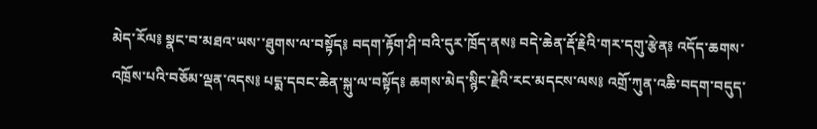མེད་རོལ༔ སྣང་བ་མཐའ་ཡས་་ཐུགས་ལ་བསྟོད༔ བདག་རྟོག་ཤི་བའི་དུར་ཁྲོད་ནས༔ བདེ་ཆེན་རྡོ་རྗེའི་གར་དགུ་རྩེན༔ འདོད་ཆགས་འཁྲོས་པའི་བཅོམ་ལྡན་འདས༔ པདྨ་དབང་ཆེན་སྐུ་ལ་བསྟོད༔ ཆགས་མེད་སྙིང་རྗེའི་རང་མདངས་ལས༔ འགྲོ་ཀུན་འཆི་བདག་བདུད་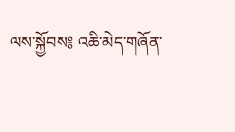ལས་སྐྱོབས༔ འཆི་མེད་གཞོན་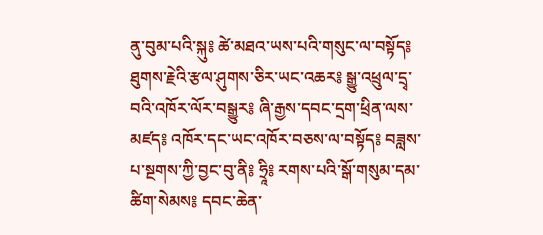ནུ་བུམ་པའི་སྐུ༔ ཚེ་མཐའ་ཡས་པའི་གསུང་ལ་བསྟོད༔ ཐུགས་རྗེའི་རྩལ་ཤུགས་ཅིར་ཡང་འཆར༔ སྒྱུ་འཕྲུལ་དྲྭ་བའི་འཁོར་ལོར་བསྒྱུར༔ ཞི་རྒྱས་དབང་དྲག་ཕྲིན་ལས་མཛད༔ འཁོར་དང་ཡང་འཁོར་བཅས་ལ་བསྟོད༔ བཟླས་པ་སྔགས་ཀྱི་བྱང་བུ་ནི༔ ཧྲཱི༔ རགས་པའི་སྒོ་གསུམ་དམ་ཚིག་སེམས༔ དབང་ཆེན་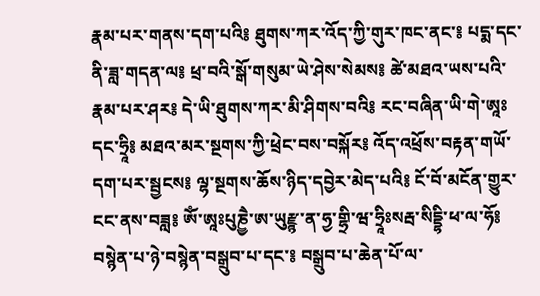རྣམ་པར་གནས་དག་པའི༔ ཐུགས་ཀར་འོད་ཀྱི་གུར་ཁང་ནང་༔ པདྨ་དང་ནི་ཟླ་གདན་ལ༔ ཕྲ་བའི་སྒོ་གསུམ་ཡེ་ཤེས་སེམས༔ ཚེ་མཐའ་ཡས་པའི་རྣམ་པར་ཤར༔ དེ་ཡི་ཐུགས་ཀར་མི་ཤིགས་བའི༔ རང་བཞིན་ཡི་གེ་ཨཱཿདང་ཧྲཱི༔ མཐའ་མར་སྔགས་ཀྱི་ཕྲེང་བས་བསྐོར༔ འོད་འཕྲོས་བརྟན་གཡོ་དག་པར་སྦྱངས༔ ལྷ་སྔགས་ཆོས་ཉིད་དབྱེར་མེད་པའི༔ ངོ་བོ་མངོན་གྱུར་ངང་ནས་བཟླ༔ ཨོཾ་ཨཱཿཔུཎྱཻ་ཨ་ཡུརྫྙ་ན་ཧྱ་གྷྲི་ཝ་ཧྲཱིཿསརྦ་སིདྡྷི་ཕ་ལ་ཧོ༔ བསྙེན་པ་ཉེ་བསྙེན་བསྒྲུབ་པ་དང་༔ བསྒྲུབ་པ་ཆེན་པོ་ལ་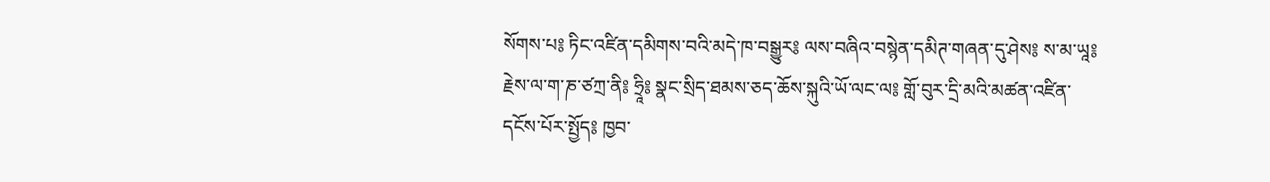སོགས་པ༔ ཏིང་འཛིན་དམིགས་བའི་མདེ་ཁ་བསྒྱུར༔ ལས་བཞིའ་བསྙེན་དམིཊ་གཞན་དུ་ཤེས༔ ས་མ་ཡཱ༔ རྗེས་ལ་ག་ཎ་ཙཀྲ་ནི༔ ཧྲཱི༔ སྣང་སྲིད་ཐམས་ཅད་ཆོས་སྐུའི་ཡོ་ལང་ལ༔ གློ་བུར་དྲི་མའི་མཚན་འཛིན་དངོས་པོར་སྤྱོད༔ ཁྱབ་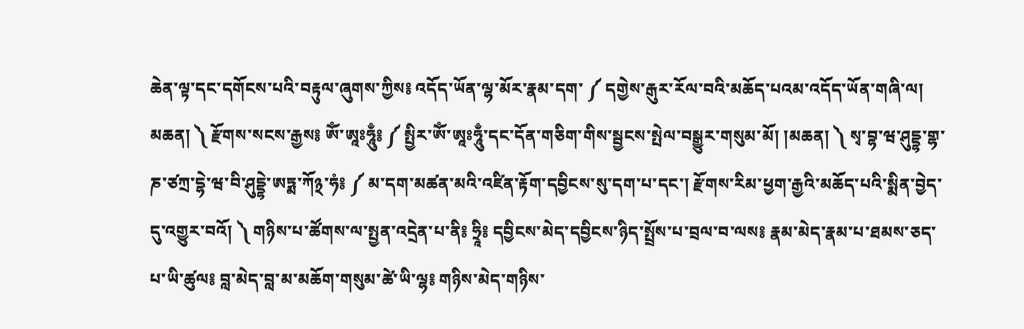ཆེན་ལྟ་དང་དགོངས་པའི་བརྟུལ་ཞུགས་ཀྱིས༔ འདོད་ཡོན་ལྷ་མོར་རྣམ་དག་ ༼ དགྱེས་རྒུར་རོལ་བའི་མཆོད་པའམ་འདོད་ཡོན་གཞི་ལ། མཆན། ༽ རྫོགས་སངས་རྒྱས༔ ཨོཾ་ཨཱཿཧཱུྃ༔ ༼ སྤྱིར་ཨོཾ་ཨཱཿཧཱུྃ་དང་དོན་གཅིག་གིས་སྦྱངས་སྤེལ་བསྒྱུར་གསུམ་མོ། །མཆན། ༽ སྭ་བྷ་ཝ་ཤུདྡྷ་གྷ་ཎ་ཙཀྲ་དྷེ་ཝ་བི་ཤུདྡྷེ་ཨཏྨ་ཀོ྅་ཧཾ༔ ༼ མ་དག་མཚན་མའི་འཛིན་རྟོག་དབྱིངས་སུ་དག་པ་དང་། རྫོགས་རིམ་ཕྱག་རྒྱའི་མཆོད་པའི་སྨིན་བྱེད་དུ་འགྱུར་བའོ། ༽ གཉིས་པ་ཚོགས་ལ་སྤྱན་འདྲེན་པ་ནི༔ ཧྲཱི༔ དབྱིངས་མེད་དབྱིངས་ཉིད་སྤྲོས་པ་བྲལ་བ་ལས༔ རྣམ་མེད་རྣམ་པ་ཐམས་ཅད་པ་ཡི་ཚུལ༔ བླ་མེད་བླ་མ་མཆོག་གསུམ་ཚེ་ཡི་ལྷ༔ གཉིས་མེད་གཉིས་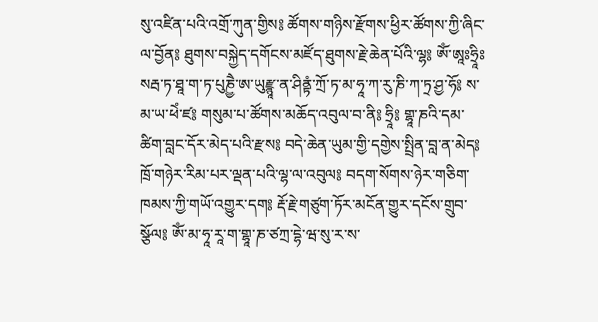སུ་འཛིན་པའི་འགྲོ་ཀུན་གྱིས༔ ཚོགས་གཉིས་རྫོགས་ཕྱིར་ཚོགས་ཀྱི་ཞིང་ལ་བྱོན༔ ཐུགས་བསྐྱེད་དགོངས་མཛོད་ཐུགས་རྗེ་ཆེན་པོའི་ལྷ༔ ཨོཾ་ཨཱཿཧྲཱིཿསརྦ་ཏ་ཐཱ་ག་ཏ་པུཎྱཻ་ཨ་ཡུརྫྙཱ་ན་ཤིནྟཾ་ཀྲོ་ཏ་མ་ཧཱ་ཀ་རུ་ཎི་ཀ་ཏྲ་ཤྱ་ཧོ༔ ས་མ་ཡ་ཕེཾ་ཛ༔ གསུམ་པ་ཚོགས་མཆོད་འབུལ་བ་ནི༔ ཧྲཱི༔ གྷཱ་ཎའི་དམ་ཚིག་བླང་དོར་མེད་པའི་རྫས༔ བདེ་ཆེན་ཡུམ་གྱི་དགྱེས་སྤྲིན་བླ་ན་མེད༔ ཁྲོ་གཉེར་རིམ་པར་ལྡན་པའི་ལྷ་ལ་འབུལ༔ བདག་སོགས་ཉེར་གཅིག་ཁམས་ཀྱི་གཡོ་འགྱུར་དག༔ རྡོ་རྗེ་གཙུག་ཏོར་མངོན་གྱུར་དངོས་གྲུབ་སྩོལ༔ ཨོཾ་མ་ཧཱ་རཱ་ག་གྷཱ་ཎ་ཙཀྲ་དྷེ་ཝ་སུ་ར་ས་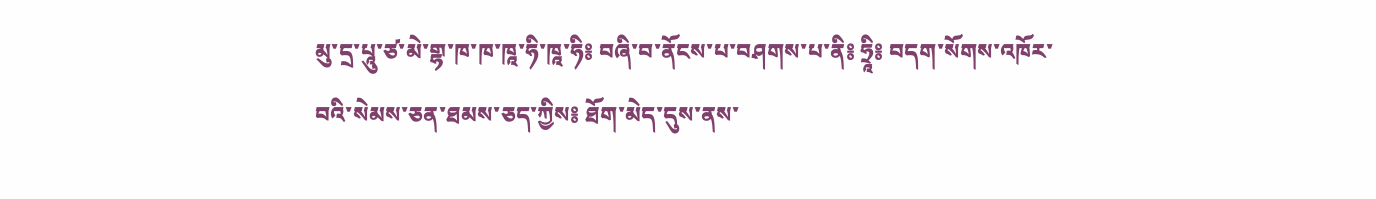མུ་དྲ་པཱུ་ཙ་མེ་གྷ་ཁ་ཁ་ཁཱ་ཧི་ཁཱ་ཧི༔ བཞི་བ་ནོངས་པ་བཤགས་པ་ནི༔ ཧྲཱི༔ བདག་སོགས་འཁོར་བའི་སེམས་ཅན་ཐམས་ཅད་ཀྱིས༔ ཐོག་མེད་དུས་ནས་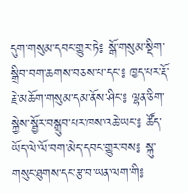དུག་གསུམ་དབང་གྱུར་ཏེ༔ སྒོ་གསུམ་སྡིག་སྒྲིབ་བག་ཆགས་བཅས་པ་དང་༔ ཁྱད་པར་རྡོ་རྗེ་མཆོག་གསུམ་དམ་ནོས་ཤིང་༔ ལྷན་ཅིག་སྐྱེས་སྦྱོར་བསྒྲུབ་པར་ཁས་འཆེ་ཡང་༔ ཚོད་ཡོད་ལེ་ལོ་བག་མེད་དབང་གྱུར་བས༔ སྐུ་གསུང་ཐུགས་དང་རྩ་བ་ཡན་ལག་གི༔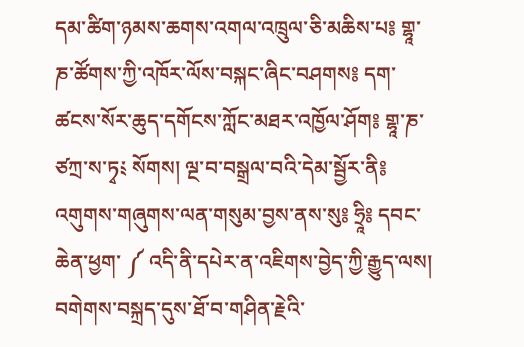དམ་ཚིག་ཉམས་ཆགས་འགལ་འཁྲུལ་ཅི་མཆིས་པ༔ གྷཱ་ཎ་ཚོགས་ཀྱི་འཁོར་ལོས་བསྐང་ཞིང་བཤགས༔ དག་ཚངས་སོར་ཆུད་དགོངས་ཀློང་མཐར་འཁྱོལ་ཤོག༔ གྷཱ་ཎ་ཙཀྲ་ས་ཏྭ༴ སོགས། ལྔ་བ་བསྒྲལ་བའི་དེམ་སྦྱོར་ནི༔ འགུགས་གཞུགས་ལན་གསུམ་བྱས་ནས་སུ༔ ཧྲཱི༔ དབང་ཆེན་ཕྱག་ ༼ འདི་ནི་དཔེར་ན་འཇིགས་བྱེད་ཀྱི་རྒྱུད་ལས། བགེགས་བསྐྲད་དུས་ཐོ་བ་གཤིན་རྗེའི་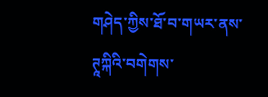གཤེད་ཀྱིས་ཐོ་བ་གཡར་ནས་ཊཱཀྐིའི་བགེགས་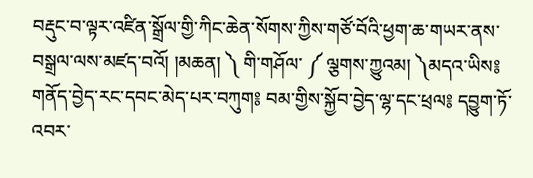བརྡུང་བ་ལྟར་འཛིན་སྒྲོལ་གྱི་ཀིང་ཆེན་སོགས་ཀྱིས་གཙོ་བོའི་ཕྱག་ཆ་གཡར་ནས་བསྒྲལ་ལས་མཛད་བའོ། །མཆན། ༽ གི་གཤོལ་ ༼ ལྕགས་ཀྱུའམ། ༽མདའ་ཡིས༔ གནོད་བྱེད་རང་དབང་མེད་པར་བཀུག༔ བམ་གྱིས་སྐྱོབ་བྱེད་ལྷ་དང་ཕྲལ༔ དབྱུག་ཏོ་འབར་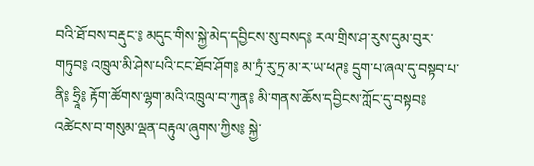བའི་ཐོ་བས་བརྡུང་༔ མདུང་གིས་སྐྱེ་མེད་དབྱིངས་སུ་བསད༔ རལ་གྲིས་ཤ་རུས་དུམ་བུར་གཏུབ༔ འཁྲུལ་མི་ཤེས་པའི་ངང་ཐོབ་ཤོག༔ མ་ཏྲཾ་རུ་ཏྲ་མ་ར་ཡ་ཕཊ༔ དྲུག་པ་ཞལ་དུ་བསྟབ་པ་ནི༔ ཧྲཱི༔ རྟོག་ཚོགས་ལྷག་མའི་འཁྲུལ་བ་ཀུན༔ མི་གནས་ཆོས་དབྱིངས་ཀློང་དུ་བསྟབ༔ འཚེངས་བ་གསུམ་ལྡན་བརྟུལ་ཞུགས་ཀྱིས༔ སྐྱེ་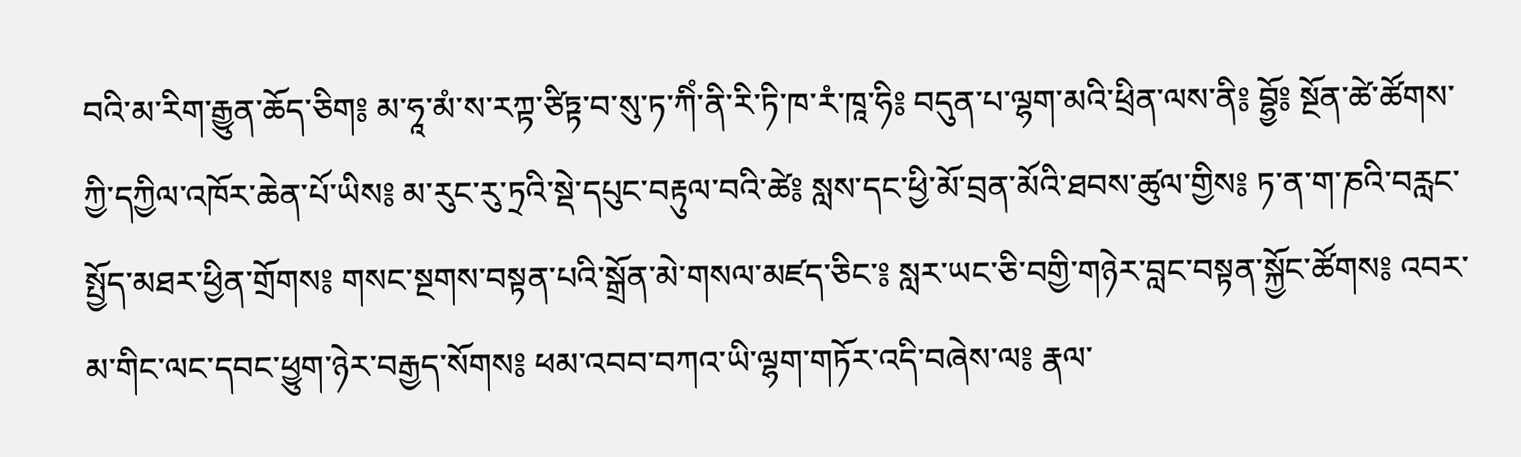བའི་མ་རིག་རྒྱུན་ཆོད་ཅིག༔ མ་ཧཱ་མཾ་ས་རཀྟ་ཙིཏྟ་བ་སུ་ཏ་ཀིཾ་ནི་རི་ཏི་ཁ་རཾ་ཁཱ་ཧི༔ བདུན་པ་ལྷག་མའི་ཕྲིན་ལས་ནི༔ བྷྱོ༔ སྔོན་ཚེ་ཚོགས་ཀྱི་དཀྱིལ་འཁོར་ཆེན་པོ་ཡིས༔ མ་རུང་རུ་ཏྲའི་སྡེ་དཔུང་བརྟུལ་བའི་ཚེ༔ སླས་དང་ཕྱི་མོ་བྲན་མོའི་ཐབས་ཚུལ་གྱིས༔ ཏ་ན་ག་ཎའི་བརླང་སྤྱོད་མཐར་ཕྱིན་གྲོགས༔ གསང་སྔགས་བསྟན་པའི་སྒྲོན་མེ་གསལ་མཛད་ཅིང་༔ སླར་ཡང་ཅི་བགྱི་གཉེར་བླང་བསྟན་སྐྱོང་ཚོགས༔ འབར་མ་གིང་ལང་དབང་ཕྱུག་ཉེར་བརྒྱད་སོགས༔ ཕམ་འབབ་བཀའ་ཡི་ལྷག་གཏོར་འདི་བཞེས་ལ༔ རྣལ་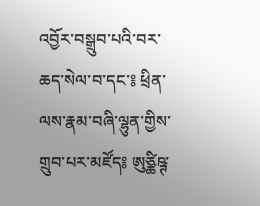འབྱོར་བསྒྲུབ་པའི་བར་ཆད་སེལ་བ་དང་༔ ཕྲིན་ལས་རྣམ་བཞི་ལྷུན་གྱིས་གྲུབ་པར་མཛོད༔ ཨུཙྪིཥྚ་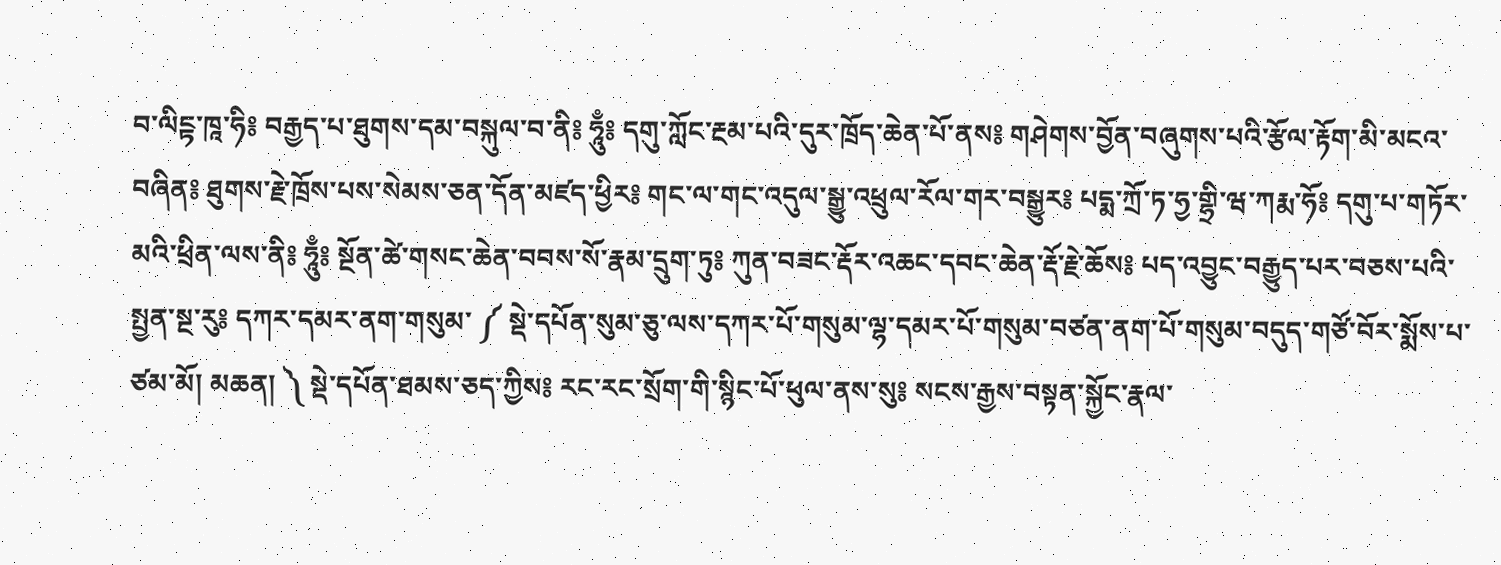བ་ལིངྟ་ཁཱ་ཧི༔ བརྒྱད་པ་ཐུགས་དམ་བསྐུལ་བ་ནི༔ ཧཱུྃ༔ དགུ་ཀློང་རྔམ་པའི་དུར་ཁྲོད་ཆེན་པོ་ནས༔ གཤེགས་བྱོན་བཞུགས་པའི་རྩོལ་རྟོག་མི་མངའ་བཞིན༔ ཐུགས་རྗེ་ཁྲོས་པས་སེམས་ཅན་དོན་མཛད་ཕྱིར༔ གང་ལ་གང་འདུལ་སྒྱུ་འཕྲུལ་རོལ་གར་བསྒྱུར༔ པདྨ་ཀྲོ་ཏ་ཧྱ་གྷྲི་ཝ་ཀརྨ་ཧོ༔ དགུ་པ་གཏོར་མའི་ཕྲིན་ལས་ནི༔ ཧཱུྃ༔ སྔོན་ཚེ་གསང་ཆེན་བབས་སོ་རྣམ་དྲུག་ཏུ༔ ཀུན་བཟང་རྡོར་འཆང་དབང་ཆེན་རྡོ་རྗེ་ཆོས༔ པད་འབྱུང་བརྒྱུད་པར་བཅས་པའི་སྤྱན་སྔ་རུ༔ དཀར་དམར་ནག་གསུམ་ ༼ སྡེ་དཔོན་སུམ་ཅུ་ལས་དཀར་པོ་གསུམ་ལྷ་དམར་པོ་གསུམ་བཙན་ནག་པོ་གསུམ་བདུད་གཙོ་བོར་སྨོས་པ་ཙམ་མོ། མཆན། ༽ སྡེ་དཔོན་ཐམས་ཅད་ཀྱིས༔ རང་རང་སྲོག་གི་སྙིང་པོ་ཕུལ་ནས་སུ༔ སངས་རྒྱས་བསྟན་སྐྱོང་རྣལ་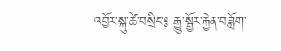འབྱོར་སྐུ་ཚེ་བསྲིང་༔ རྒྱུ་སྦྱོར་རྐྱེན་བཟློག་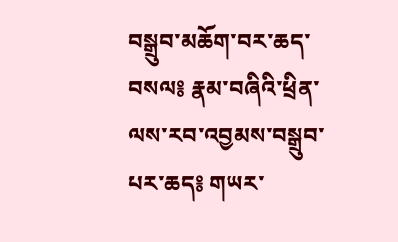བསྒྲུབ་མཆོག་བར་ཆད་བསལ༔ རྣམ་བཞིའི་ཕྲིན་ལས་རབ་འབྱམས་བསྒྲུབ་པར་ཆད༔ གཡར་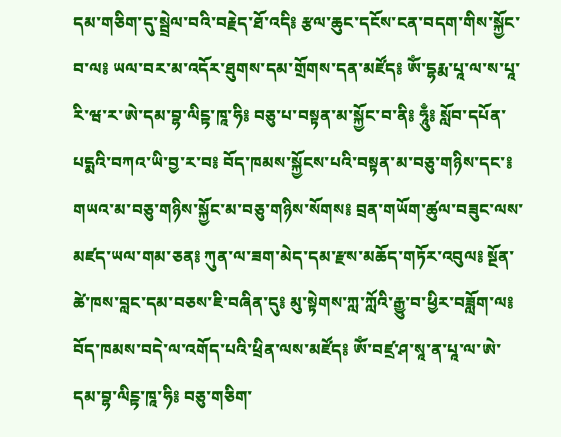དམ་གཅིག་དུ་སྦྲེལ་བའི་བརྗེད་ཐོ་འདི༔ རྩལ་ཆུང་དངོས་ངན་བདག་གིས་སྐྱོང་བ་ལ༔ ཡལ་བར་མ་འདོར་ཐུགས་དམ་གྲོགས་དན་མཛོད༔ ཨོཾ་དྷརྨ་པཱ་ལ་ས་པཱ་རི་ཝ་ར་ཨེ་དམ་བྷ་ལིངྟ་ཁཱ་ཧི༔ བཅུ་པ་བསྟན་མ་སྐྱོང་བ་ནི༔ ཧཱུྃ༔ སློབ་དཔོན་པདྨའི་བཀའ་ཡི་བྱ་ར་བ༔ བོད་ཁམས་སྐྱོངས་པའི་བསྟན་མ་བཅུ་གཉིས་དང་༔ གཡའ་མ་བཅུ་གཉིས་སྐྱོང་མ་བཅུ་གཉིས་སོགས༔ བྲན་གཡོག་ཚུལ་བཟུང་ལས་མཛད་ཡལ་གམ་ཅན༔ ཀུན་ལ་ཟག་མེད་དམ་རྫས་མཆོད་གཏོར་འབུལ༔ སྔོན་ཚེ་ཁས་བླང་དམ་བཅས་ཇི་བཞིན་དུ༔ མུ་སྟེགས་ཀླ་ཀློའི་རྒྱུ་བ་ཕྱིར་བཟློག་ལ༔ བོད་ཁམས་བདེ་ལ་འགོད་པའི་ཕྲིན་ལས་མཛོད༔ ཨོཾ་བཛྲ་ཤ་སཱ་ན་པཱ་ལ་ཨེ་དམ་བྷ་ལིངྟ་ཁཱ་ཧི༔ བཅུ་གཅིག་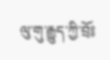ལུ་གུ་རྒྱུད་ཀྱི་བྲོ༔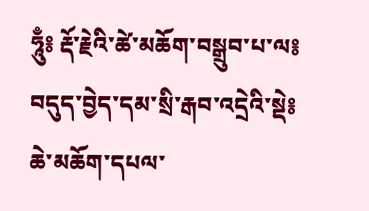ཧཱུྃ༔ རྡོ་རྗེའི་ཚེ་མཆོག་བསྒྲུབ་པ་ལ༔ བདུད་བྱེད་དམ་སྲི་རྒབ་འདྲེའི་སྡེ༔ ཆེ་མཆོག་དཔལ་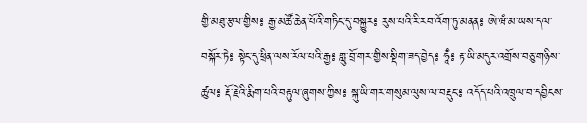གྱི་མཐུ་རྩལ་གྱིས༔ རྒྱ་མཚོ་ཆེན་པོའི་གཏིང་དུ་བསྐྱུར༔ རུས་པའི་རི་རབ་འོག་ཏུ་མནན༔ ཨེ་ཝཾ་མ་ཡས་དལ་བསྐོར་ཏེ༔ སྟེང་དུ་ཕྲིན་ལས་རོལ་པའི་རྒྱ༔ གླུ་བྲོ་གར་གྱིས་སྡིག་ཟད་བྱེད༔ ཧཱྃ༔ རྟ་ཡི་མདུར་འགྲོས་བཅུ་གཉིས་ཚུལ༔ རྡོ་རྗེའི་རྨིག་པའི་བརྟུལ་ཞུགས་ཀྱིས༔ སྐུ་ཡི་གར་གསུམ་ལུས་ལ་བརྡུང་༔ འདོད་པའི་འཁྲུལ་བ་དབྱིངས་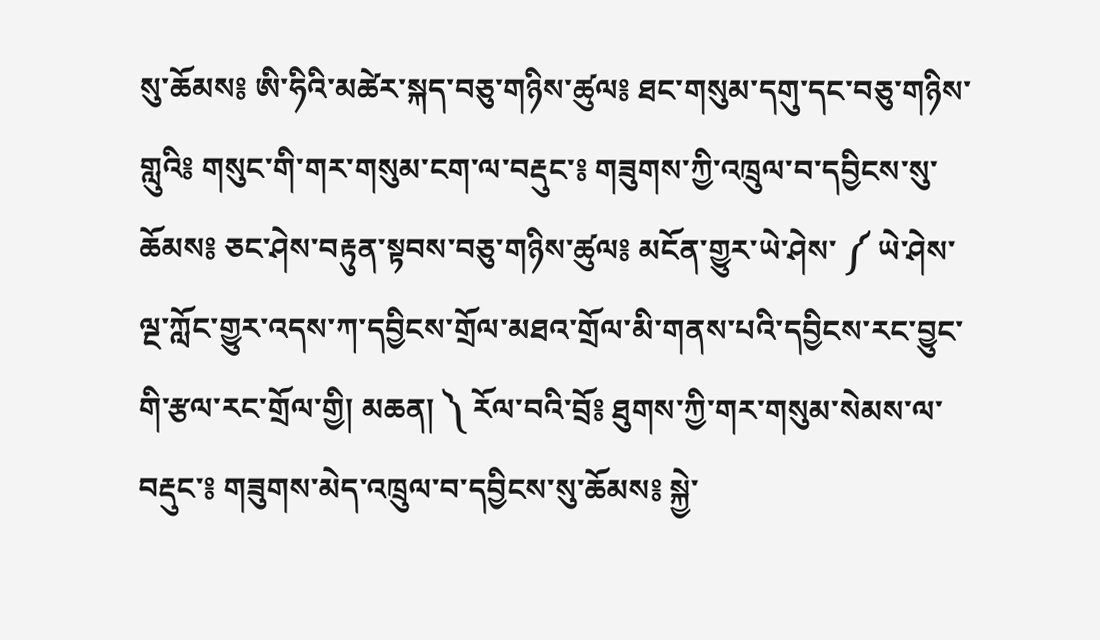སུ་ཆོམས༔ ཨི་ཧིའི་མཚེར་སྐད་བཅུ་གཉིས་ཚུལ༔ ཐང་གསུམ་དགུ་དང་བཅུ་གཉིས་གླུའི༔ གསུང་གི་གར་གསུམ་ངག་ལ་བརྡུང་༔ གཟུགས་ཀྱི་འཁྲུལ་བ་དབྱིངས་སུ་ཆོམས༔ ཅང་ཤེས་བརྟུན་སྟབས་བཅུ་གཉིས་ཚུལ༔ མངོན་གྱུར་ཡེ་ཤེས་ ༼ ཡེ་ཤེས་ལྔ་ཀློང་གྱུར་འདས་ཀ་དབྱིངས་གྲོལ་མཐའ་གྲོལ་མི་གནས་པའི་དབྱིངས་རང་བྱུང་གི་རྩལ་རང་གྲོལ་གྱི། མཆན། ༽ རོལ་བའི་བྲོ༔ ཐུགས་ཀྱི་གར་གསུམ་སེམས་ལ་བརྡུང་༔ གཟུགས་མེད་འཁྲུལ་བ་དབྱིངས་སུ་ཆོམས༔ སྐྱེ་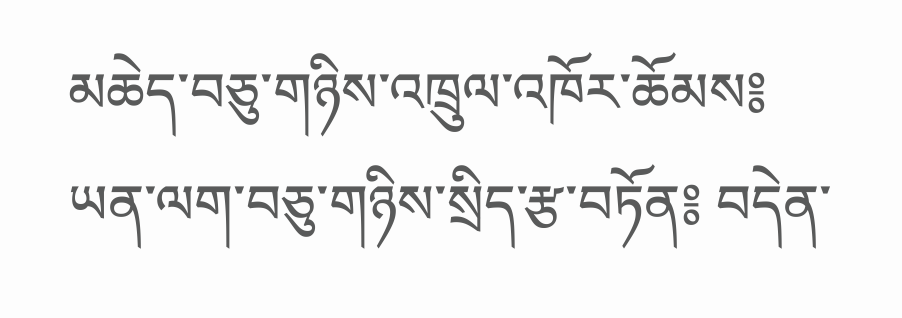མཆེད་བཅུ་གཉིས་འཁྲུལ་འཁོར་ཆོམས༔ ཡན་ལག་བཅུ་གཉིས་སྲིད་རྩ་བཏོན༔ བདེན་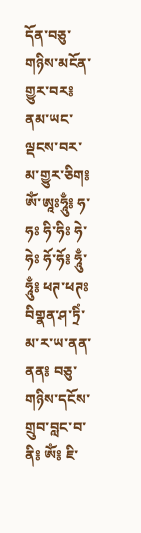དོན་བཅུ་གཉིས་མངོན་གྱུར་བར༔ ནམ་ཡང་ལྡངས་བར་མ་གྱུར་ཅིག༔ ཨོཾ་ཨཱཿཧཱུྃ༔ ཧ་ཧཿ ཧི་ཧིཿ ཧེ་ཧེཿ ཧོ་ཧོ༔ ཧཱུྃ་ཧཱུྃ༔ ཕཊ་ཕཊཿ བིགྣན་ཤ་ཏྲིཾ་མ་ར་ཡ་ནན་ནན༔ བཅུ་གཉིས་དངོས་གྲུབ་བླང་བ་ནི༔ ཨོཾ༔ ཇི་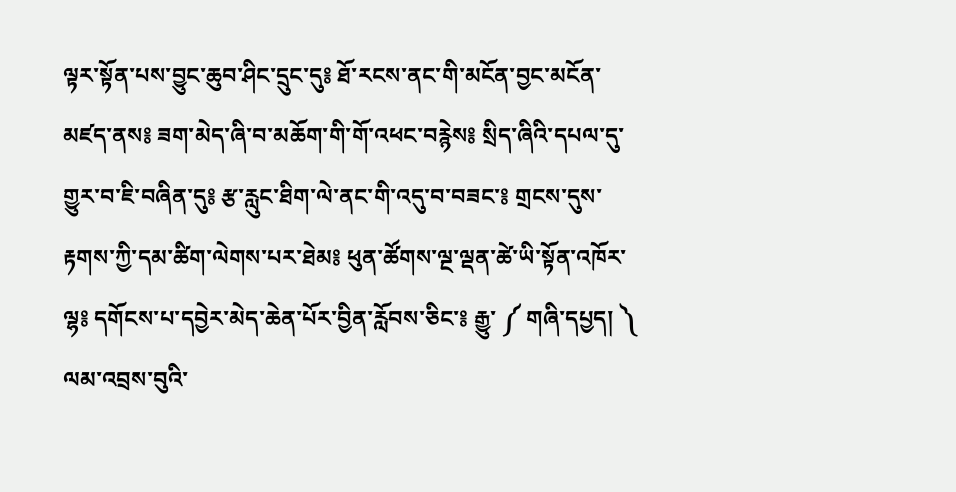ལྟར་སྟོན་པས་བྱུང་ཆུབ་ཤིང་དྲུང་དུ༔ ཐོ་རངས་ནང་གི་མངོན་བྱང་མངོན་མཛད་ནས༔ ཟག་མེད་ཞི་བ་མཆོག་གི་གོ་འཕང་བརྙེས༔ སྲིད་ཞིའི་དཔལ་དུ་གྱུར་བ་ཇི་བཞིན་དུ༔ རྩ་རླུང་ཐིག་ལེ་ནང་གི་འདུ་བ་བཟང་༔ གྲངས་དུས་རྟགས་ཀྱི་དམ་ཚིག་ལེགས་པར་ཐེམ༔ ཕུན་ཚོགས་ལྔ་ལྡན་ཚེ་ཡི་སྟོན་འཁོར་ལྷ༔ དགོངས་པ་དབྱེར་མེད་ཆེན་པོར་བྱིན་རློབས་ཅིང་༔ རྒྱུ་ ༼ གཞི་དཔྱད། ༽ ལམ་འབྲས་བུའི་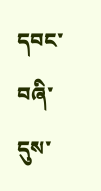དབང་བཞི་དུས་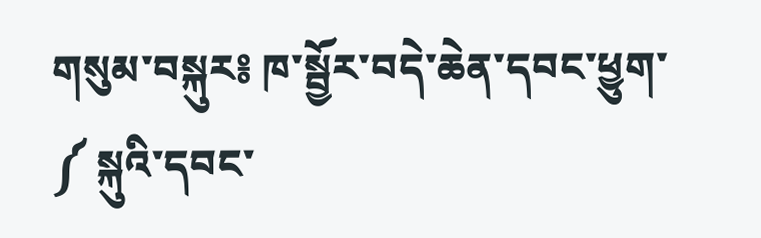གསུམ་བསྐུར༔ ཁ་སྦྱོར་བདེ་ཆེན་དབང་ཕྱུག་ ༼ སྐུའི་དབང་